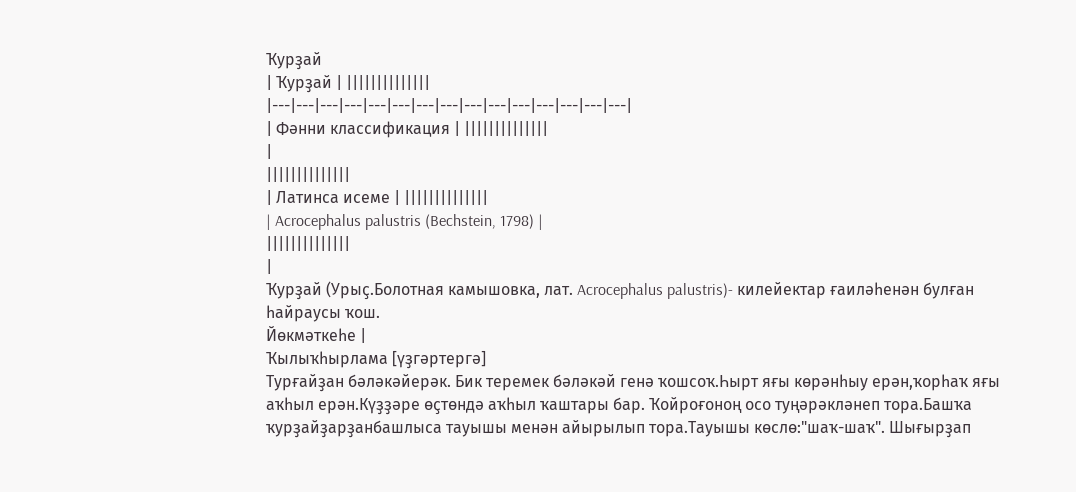Ҡурҙай
| Ҡурҙай | ||||||||||||||
|---|---|---|---|---|---|---|---|---|---|---|---|---|---|---|
| Фәнни классификация | ||||||||||||||
|
||||||||||||||
| Латинса исеме | ||||||||||||||
| Acrocephalus palustris (Bechstein, 1798) |
||||||||||||||
|
Ҡурҙай (Урыҫ.Болотная камышовка, лат. Acrocephalus palustris)- килейектар ғаиләһенән булған һайраусы ҡош.
Йөкмәткеһе |
Ҡылыҡһырлама [үҙгәртергә]
Турғайҙан бәләкәйерәк. Бик теремек бәләкәй генә ҡошсоҡ.Һырт яғы көрәнһыу ерән,ҡорһаҡ яғы аҡһыл ерән.Күҙҙәре өҫтөндә аҡһыл ҡаштары бар. Ҡойроғоноң осо туңәрәкләнеп тора.Башҡа ҡурҙайҙарҙанбашлыса тауышы менән айырылып тора.Тауышы көслө:"шаҡ-шаҡ". Шығырҙап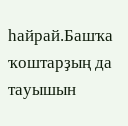һайрай.Башҡа ҡоштарҙың да тауышын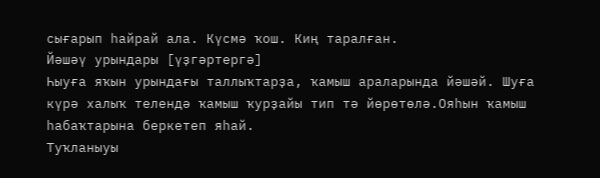сығарып һайрай ала. Күсмә ҡош. Киң таралған.
Йәшәү урындары [үҙгәртергә]
Һыуға яҡын урындағы таллыҡтарҙа, ҡамыш араларында йәшәй. Шуға күрә халыҡ телендә ҡамыш ҡурҙайы тип тә йөрөтөлә.Ояһын ҡамыш һабаҡтарына беркетеп яһай.
Туҡланыуы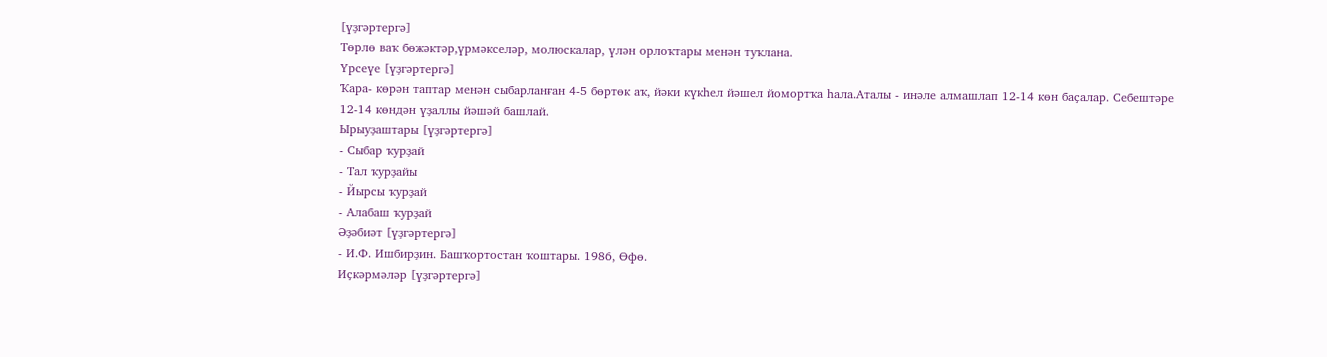[үҙгәртергә]
Төрлө ваҡ бөжәктәр,үрмәкселәр, молюскалар, үлән орлоҡтары менән туҡлана.
Үрсеүе [үҙгәртергә]
Ҡара- көрән таптар менән сыбарланған 4-5 бөртөк аҡ, йәки күкһел йәшел йомортҡа һала.Аталы - инәле алмашлап 12-14 көн баҫалар. Себештәре 12-14 көндән үҙаллы йәшәй башлай.
Ырыуҙаштары [үҙгәртергә]
- Сыбар ҡурҙай
- Тал ҡурҙайы
- Йырсы ҡурҙай
- Алабаш ҡурҙай
Әҙәбиәт [үҙгәртергә]
- И.Ф. Ишбирҙин. Башҡортостан ҡоштары. 1986, Өфө.
Иҫкәрмәләр [үҙгәртергә]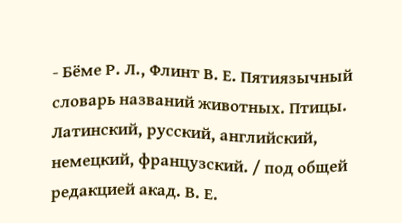- Бёме Р. Л., Флинт В. Е. Пятиязычный словарь названий животных. Птицы. Латинский, русский, английский, немецкий, французский. / под общей редакцией акад. В. Е.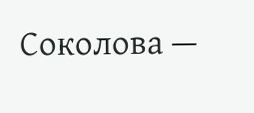Соколова —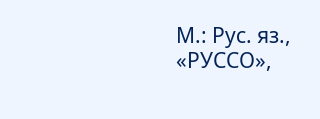М.: Рус. яз., «РУССО»,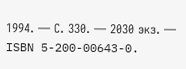1994. — С. 330. — 2030 экз. — ISBN 5-200-00643-0.